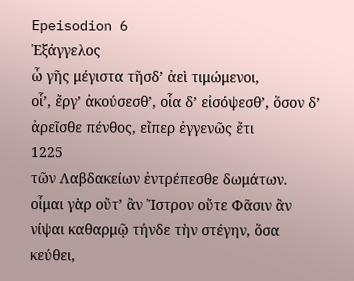Epeisodion 6
Ἐξάγγελος
ὦ γῆς μέγιστα τῆσδʼ ἀεὶ τιμώμενοι,
οἷʼ, ἔργʼ ἀκούσεσθʼ, οἷα δʼ εἰσόψεσθʼ, ὅσον δʼ
ἀρεῖσθε πένθος, εἴπερ ἐγγενῶς ἔτι
1225
τῶν Λαβδακείων ἐντρέπεσθε δωμάτων.
οἶμαι γὰρ οὔτʼ ἂν Ἴστρον οὔτε Φᾶσιν ἂν
νίψαι καθαρμῷ τήνδε τὴν στέγην, ὅσα
κεύθει,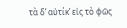τὰ δʼ αὐτίκʼ εἰς τὸ φῶς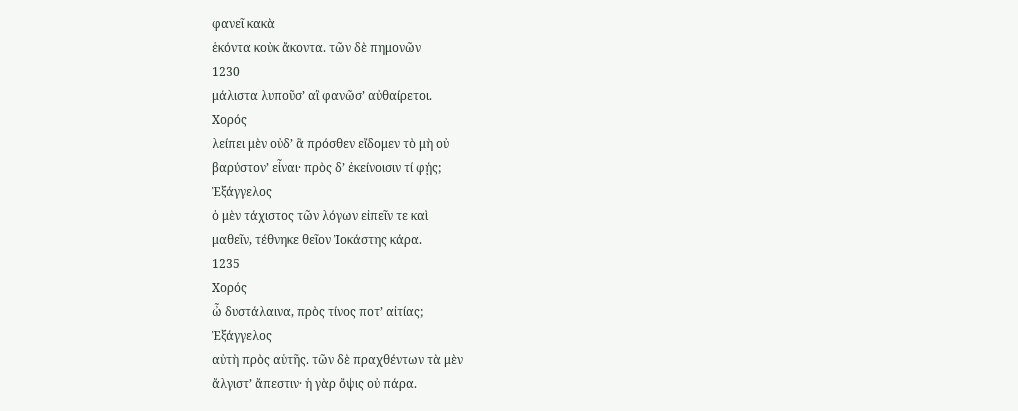φανεῖ κακὰ
ἑκόντα κοὐκ ἄκοντα. τῶν δὲ πημονῶν
1230
μάλιστα λυποῦσʼ αἳ φανῶσʼ αὐθαίρετοι.
Χορός
λείπει μὲν οὐδʼ ἃ πρόσθεν εἴδομεν τὸ μὴ οὐ
βαρύστονʼ εἶναι· πρὸς δʼ ἐκείνοισιν τί φῄς;
Ἐξάγγελος
ὁ μὲν τάχιστος τῶν λόγων εἰπεῖν τε καὶ
μαθεῖν, τέθνηκε θεῖον Ἰοκάστης κάρα.
1235
Χορός
ὦ δυστάλαινα, πρὸς τίνος ποτʼ αἰτίας;
Ἐξάγγελος
αὐτὴ πρὸς αὑτῆς. τῶν δὲ πραχθέντων τὰ μὲν
ἄλγιστʼ ἄπεστιν· ἡ γὰρ ὄψις οὐ πάρα.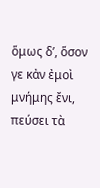ὅμως δʼ, ὅσον γε κἀν ἐμοὶ μνήμης ἔνι,
πεύσει τὰ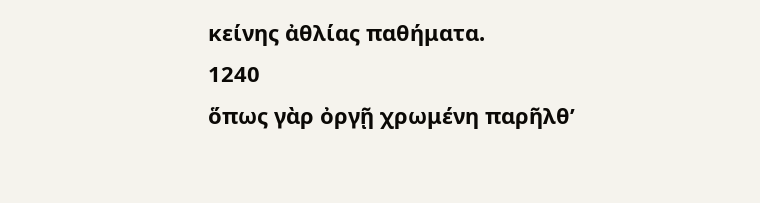κείνης ἀθλίας παθήματα.
1240
ὅπως γὰρ ὀργῇ χρωμένη παρῆλθʼ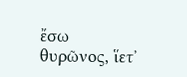ἔσω
θυρῶνος, ἵετʼ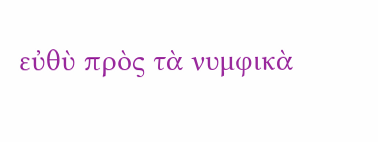εὐθὺ πρὸς τὰ νυμφικὰ